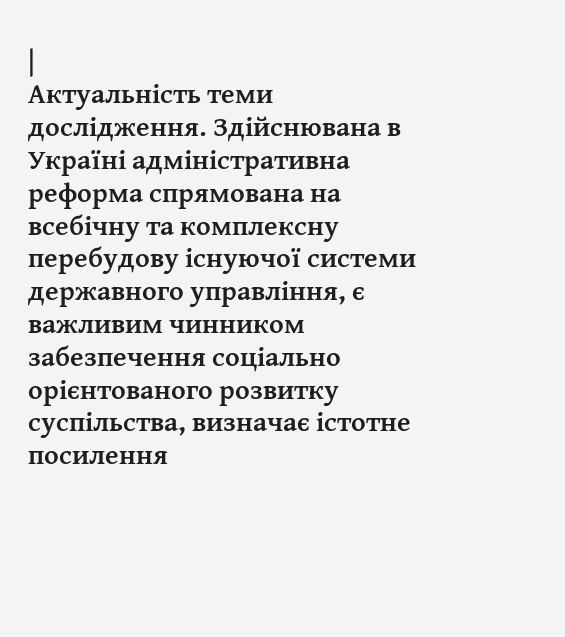|
Актуальність теми дослідження. Здійснювана в Україні адміністративна реформа спрямована на всебічну та комплексну перебудову існуючої системи державного управління, є важливим чинником забезпечення соціально орієнтованого розвитку суспільства, визначає істотне посилення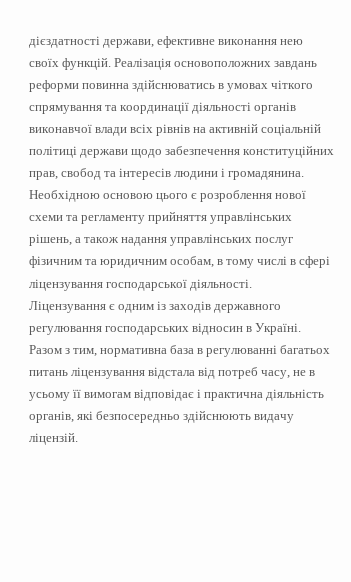дієздатності держави, ефективне виконання нею своїх функцій. Реалізація основоположних завдань реформи повинна здійснюватись в умовах чіткого спрямування та координації діяльності органів виконавчої влади всіх рівнів на активній соціальній політиці держави щодо забезпечення конституційних прав, свобод та інтересів людини і громадянина. Необхідною основою цього є розроблення нової схеми та регламенту прийняття управлінських рішень, а також надання управлінських послуг фізичним та юридичним особам, в тому числі в сфері ліцензування господарської діяльності.
Ліцензування є одним із заходів державного регулювання господарських відносин в Україні. Разом з тим, нормативна база в регулюванні багатьох питань ліцензування відстала від потреб часу, не в усьому її вимогам відповідає і практична діяльність органів, які безпосередньо здійснюють видачу ліцензій.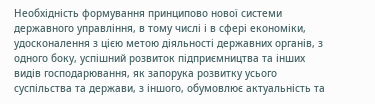Необхідність формування принципово нової системи державного управління, в тому числі і в сфері економіки, удосконалення з цією метою діяльності державних органів, з одного боку, успішний розвиток підприємництва та інших видів господарювання, як запорука розвитку усього суспільства та держави, з іншого, обумовлює актуальність та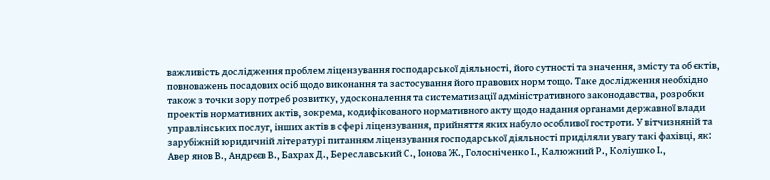важливість дослідження проблем ліцензування господарської діяльності, його сутності та значення, змісту та об єктів, повноважень посадових осіб щодо виконання та застосування його правових норм тощо. Таке дослідження необхідно також з точки зору потреб розвитку, удосконалення та систематизації адміністративного законодавства, розробки проектів нормативних актів, зокрема, кодифікованого нормативного акту щодо надання органами державної влади управлінських послуг, інших актів в сфері ліцензування, прийняття яких набуло особливої гостроти. У вітчизняній та зарубіжній юридичній літературі питанням ліцензування господарської діяльності приділяли увагу такі фахівці, як: Авер янов В., Андрєєв В., Бахрах Д., Береславський С., Іонова Ж., Голосніченко І., Калюжний Р., Коліушко І.,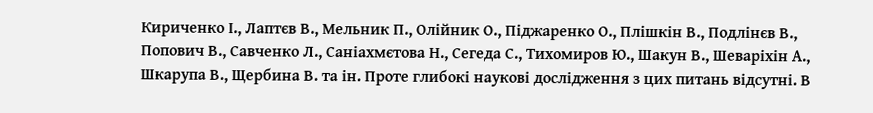Кириченко І., Лаптєв В., Мельник П., Олійник О., Піджаренко О., Плішкін В., Подлінєв В., Попович В., Савченко Л., Саніахмєтова Н., Сегеда С., Тихомиров Ю., Шакун В., Шеваріхін А., Шкарупа В., Щербина В. та ін. Проте глибокі наукові дослідження з цих питань відсутні. В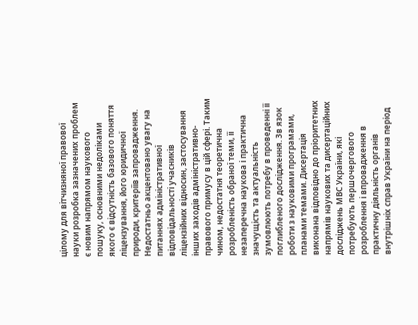цілому для вітчизняної правової науки розробка зазначених проблем є новим напрямом наукового пошуку, основними недоліками якого є відсутність базового поняття ліцензування, його юридичної природи, критеріїв запровадження. Недостатньо акцентовано увагу на питаннях адміністративної відповідальності учасників ліцензійних відносин, застосування інших заходів адміністративно-правового примусу в цій сфері. Таким чином, недостатня теоретична розробленість обраної теми, її незаперечна наукова і практична значущість та актуальність зумовлюють потребу в проведенні її поглибленого дослідження. Зв язок роботи з науковими програмами, планами темами. Дисертація виконана відповідно до пріоритетних напрямів наукових та дисертаційних досліджень МВС України, які потребують першочергового розроблення і впровадження в практичну діяльність органів внутрішніх справ України на період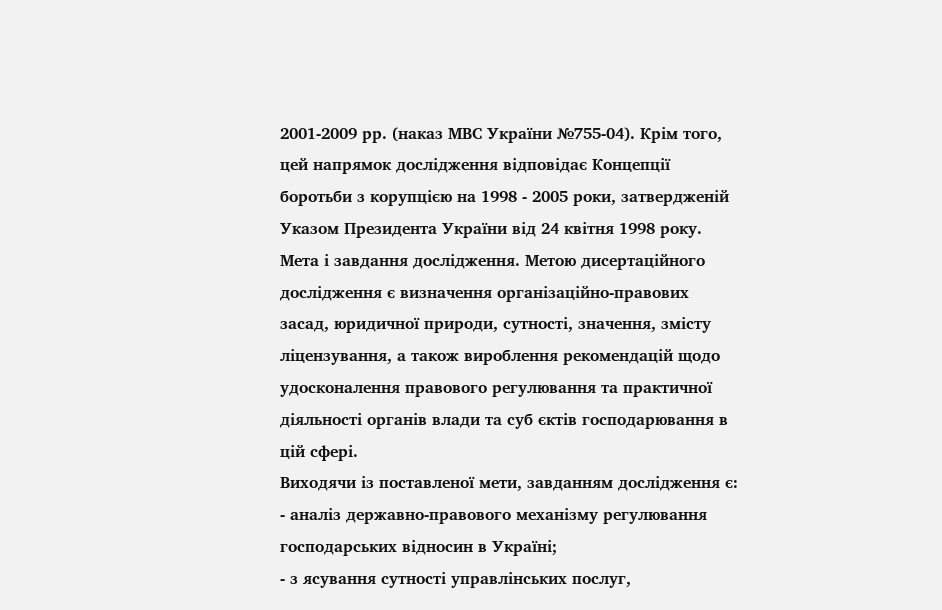2001-2009 рр. (наказ МВС України №755-04). Крім того, цей напрямок дослідження відповідає Концепції боротьби з корупцією на 1998 - 2005 роки, затвердженій Указом Президента України від 24 квітня 1998 року.
Мета і завдання дослідження. Метою дисертаційного дослідження є визначення організаційно-правових засад, юридичної природи, сутності, значення, змісту ліцензування, а також вироблення рекомендацій щодо удосконалення правового регулювання та практичної діяльності органів влади та суб єктів господарювання в цій сфері.
Виходячи із поставленої мети, завданням дослідження є:
- аналіз державно-правового механізму регулювання господарських відносин в Україні;
- з ясування сутності управлінських послуг,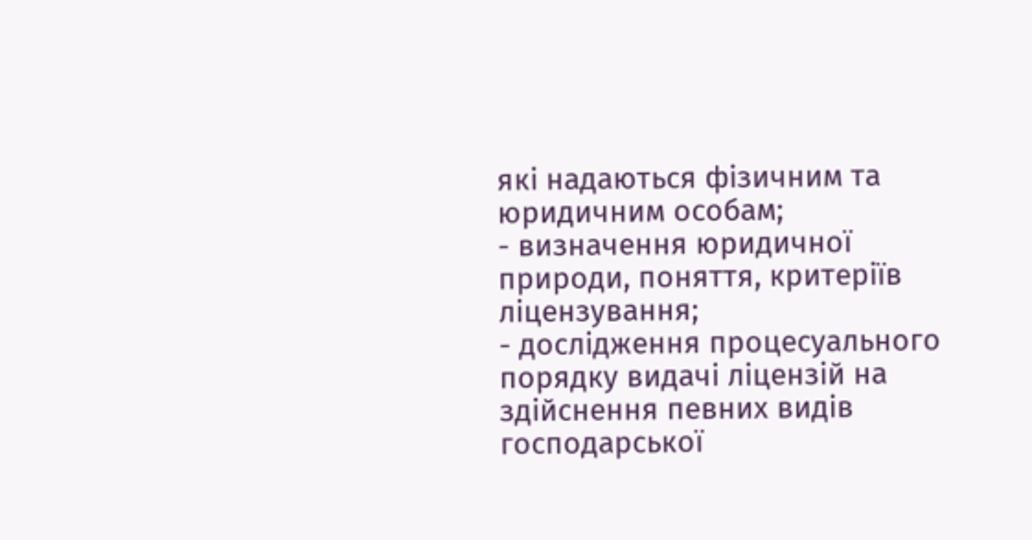які надаються фізичним та юридичним особам;
- визначення юридичної природи, поняття, критеріїв ліцензування;
- дослідження процесуального порядку видачі ліцензій на здійснення певних видів господарської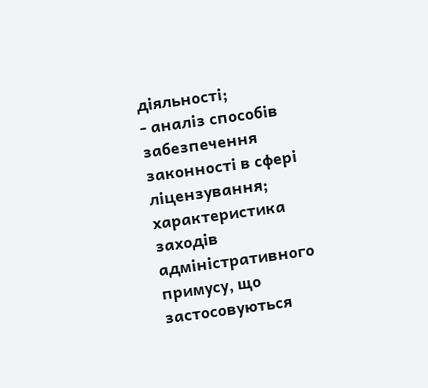діяльності;
- аналіз способів забезпечення законності в сфері ліцензування; характеристика заходів адміністративного примусу, що застосовуються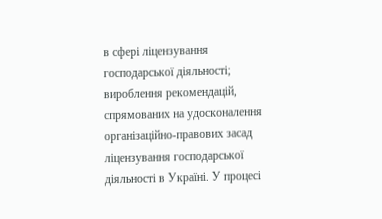в сфері ліцензування господарської діяльності;
вироблення рекомендацій, спрямованих на удосконалення організаційно-правових засад ліцензування господарської діяльності в Україні. У процесі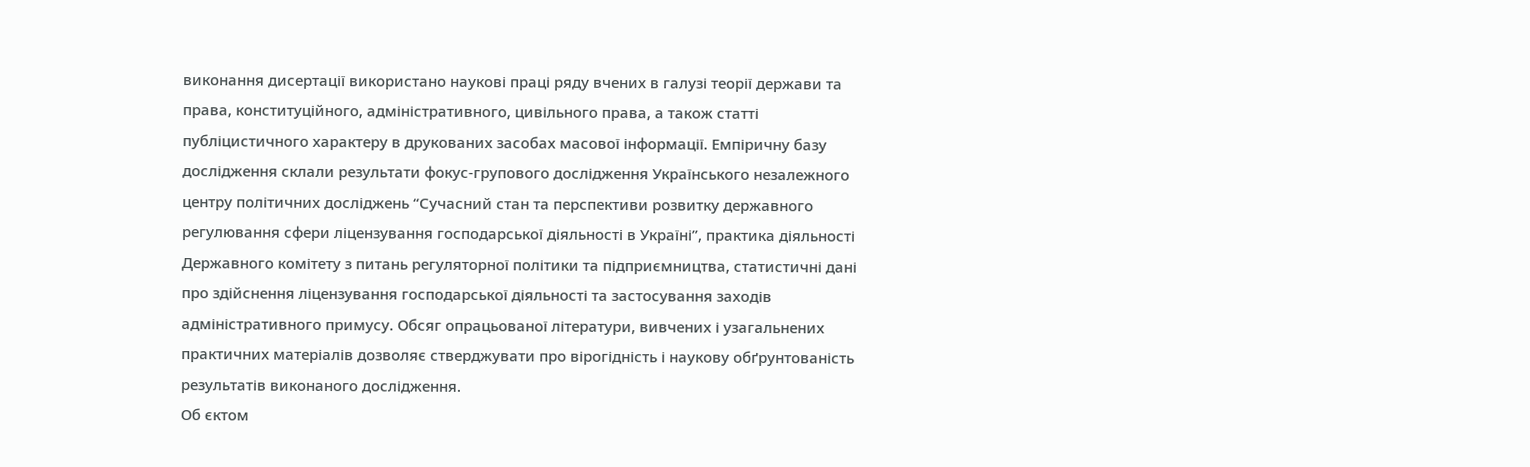виконання дисертації використано наукові праці ряду вчених в галузі теорії держави та права, конституційного, адміністративного, цивільного права, а також статті публіцистичного характеру в друкованих засобах масової інформації. Емпіричну базу дослідження склали результати фокус-групового дослідження Українського незалежного центру політичних досліджень “Сучасний стан та перспективи розвитку державного регулювання сфери ліцензування господарської діяльності в Україні”, практика діяльності Державного комітету з питань регуляторної політики та підприємництва, статистичні дані про здійснення ліцензування господарської діяльності та застосування заходів адміністративного примусу. Обсяг опрацьованої літератури, вивчених і узагальнених практичних матеріалів дозволяє стверджувати про вірогідність і наукову обґрунтованість результатів виконаного дослідження.
Об єктом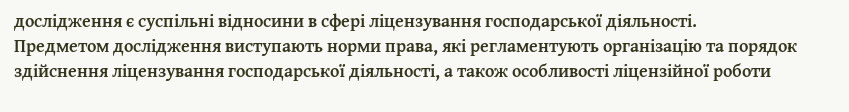дослідження є суспільні відносини в сфері ліцензування господарської діяльності.
Предметом дослідження виступають норми права, які регламентують організацію та порядок здійснення ліцензування господарської діяльності, а також особливості ліцензійної роботи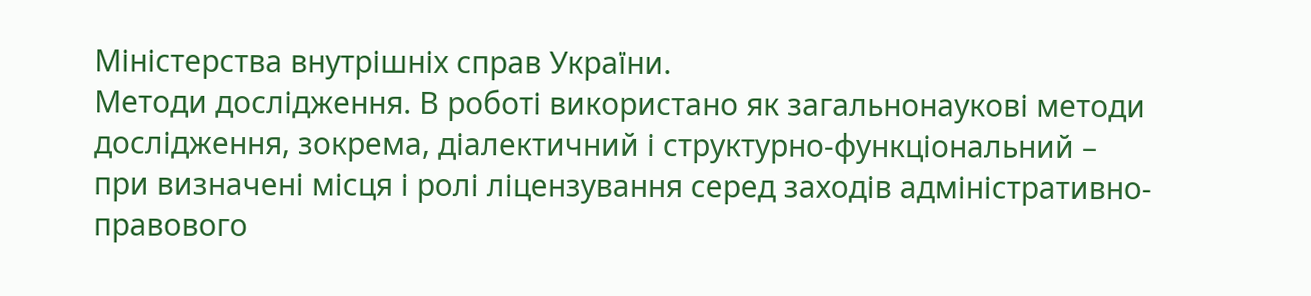Міністерства внутрішніх справ України.
Методи дослідження. В роботі використано як загальнонаукові методи дослідження, зокрема, діалектичний і структурно-функціональний – при визначені місця і ролі ліцензування серед заходів адміністративно-правового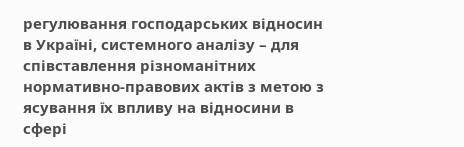регулювання господарських відносин в Україні, системного аналізу – для співставлення різноманітних нормативно-правових актів з метою з ясування їх впливу на відносини в сфері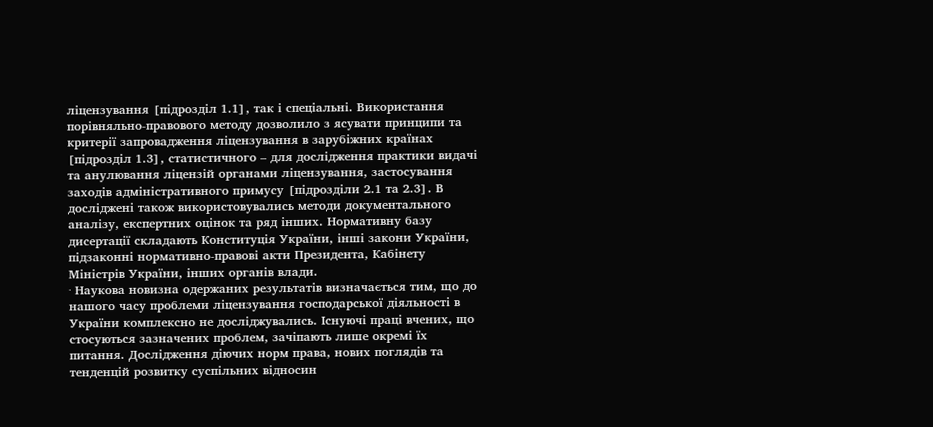ліцензування [підрозділ 1.1], так і спеціальні. Використання порівняльно-правового методу дозволило з ясувати принципи та критерії запровадження ліцензування в зарубіжних країнах [підрозділ 1.3], статистичного – для дослідження практики видачі та анулювання ліцензій органами ліцензування, застосування заходів адміністративного примусу [підрозділи 2.1 та 2.3]. В досліджені також використовувались методи документального аналізу, експертних оцінок та ряд інших. Нормативну базу дисертації складають Конституція України, інші закони України, підзаконні нормативно-правові акти Президента, Кабінету Міністрів України, інших органів влади.
· Наукова новизна одержаних результатів визначається тим, що до нашого часу проблеми ліцензування господарської діяльності в України комплексно не досліджувались. Існуючі праці вчених, що стосуються зазначених проблем, зачіпають лише окремі їх питання. Дослідження діючих норм права, нових поглядів та тенденцій розвитку суспільних відносин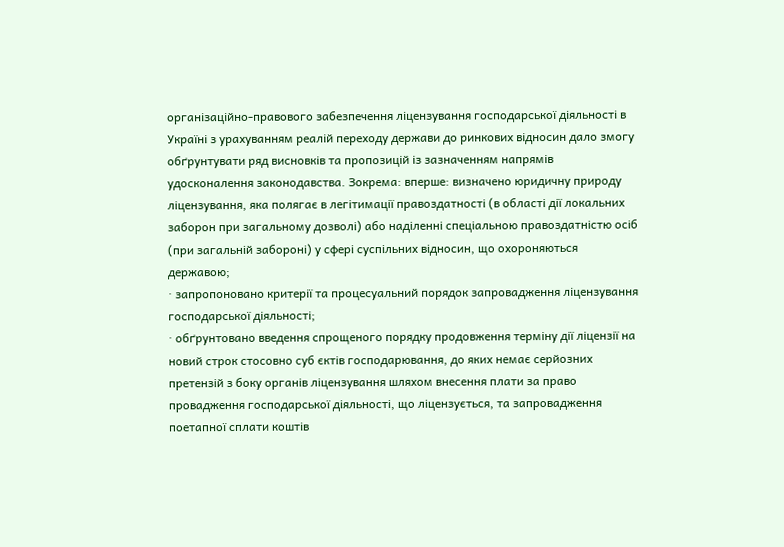організаційно-правового забезпечення ліцензування господарської діяльності в Україні з урахуванням реалій переходу держави до ринкових відносин дало змогу обґрунтувати ряд висновків та пропозицій із зазначенням напрямів удосконалення законодавства. Зокрема: вперше: визначено юридичну природу ліцензування, яка полягає в легітимації правоздатності (в області дії локальних заборон при загальному дозволі) або наділенні спеціальною правоздатністю осіб (при загальній забороні) у сфері суспільних відносин, що охороняються державою;
· запропоновано критерії та процесуальний порядок запровадження ліцензування господарської діяльності;
· обґрунтовано введення спрощеного порядку продовження терміну дії ліцензії на новий строк стосовно суб єктів господарювання, до яких немає серйозних претензій з боку органів ліцензування шляхом внесення плати за право провадження господарської діяльності, що ліцензується, та запровадження поетапної сплати коштів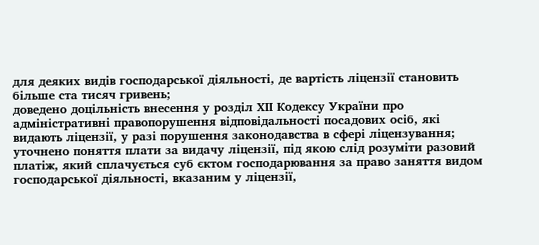для деяких видів господарської діяльності, де вартість ліцензії становить більше ста тисяч гривень;
доведено доцільність внесення у розділ ХІІ Кодексу України про адміністративні правопорушення відповідальності посадових осіб, які видають ліцензії, у разі порушення законодавства в сфері ліцензування;
уточнено поняття плати за видачу ліцензії, під якою слід розуміти разовий платіж, який сплачується суб єктом господарювання за право заняття видом господарської діяльності, вказаним у ліцензії,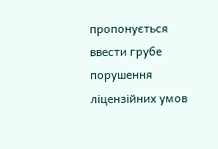пропонується ввести грубе порушення ліцензійних умов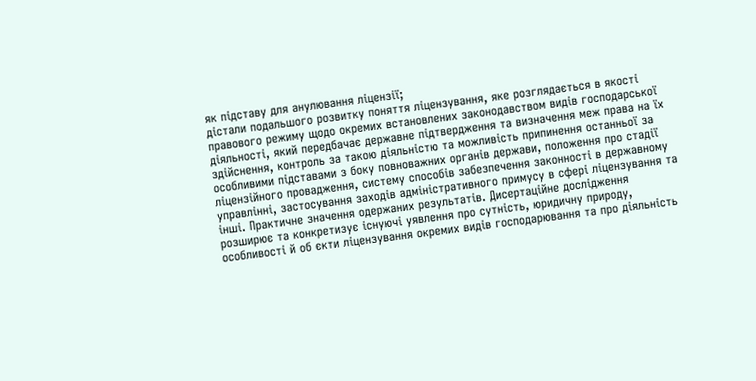як підставу для анулювання ліцензії;
дістали подальшого розвитку поняття ліцензування, яке розглядається в якості правового режиму щодо окремих встановлених законодавством видів господарської діяльності, який передбачає державне підтвердження та визначення меж права на їх здійснення, контроль за такою діяльністю та можливість припинення останньої за особливими підставами з боку повноважних органів держави, положення про стадії ліцензійного провадження, систему способів забезпечення законності в державному управлінні, застосування заходів адміністративного примусу в сфері ліцензування та інші. Практичне значення одержаних результатів. Дисертаційне дослідження розширює та конкретизує існуючі уявлення про сутність, юридичну природу, особливості й об єкти ліцензування окремих видів господарювання та про діяльність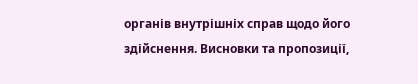органів внутрішніх справ щодо його здійснення. Висновки та пропозиції,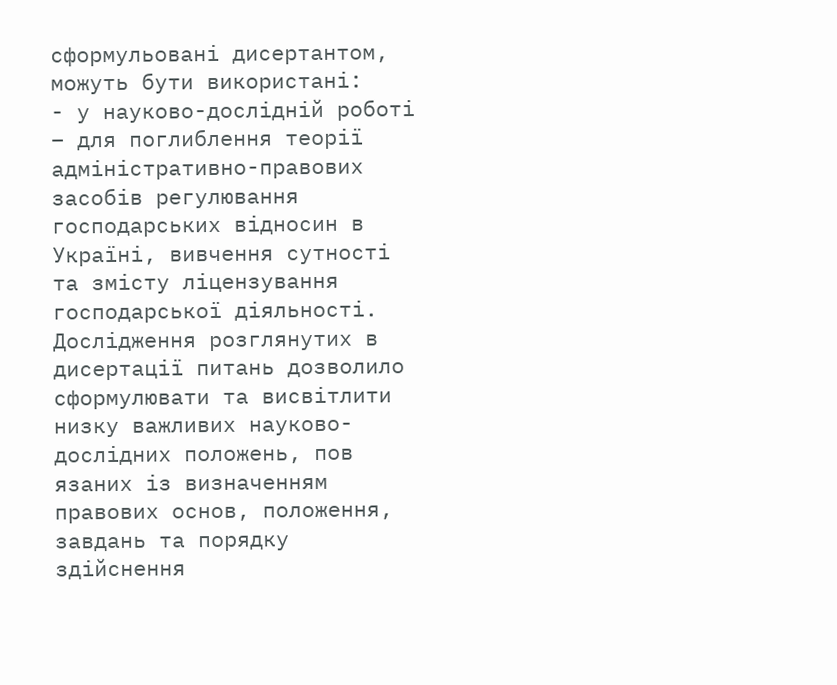сформульовані дисертантом, можуть бути використані:
- у науково-дослідній роботі – для поглиблення теорії адміністративно-правових засобів регулювання господарських відносин в Україні, вивчення сутності та змісту ліцензування господарської діяльності. Дослідження розглянутих в дисертації питань дозволило сформулювати та висвітлити низку важливих науково-дослідних положень, пов язаних із визначенням правових основ, положення, завдань та порядку здійснення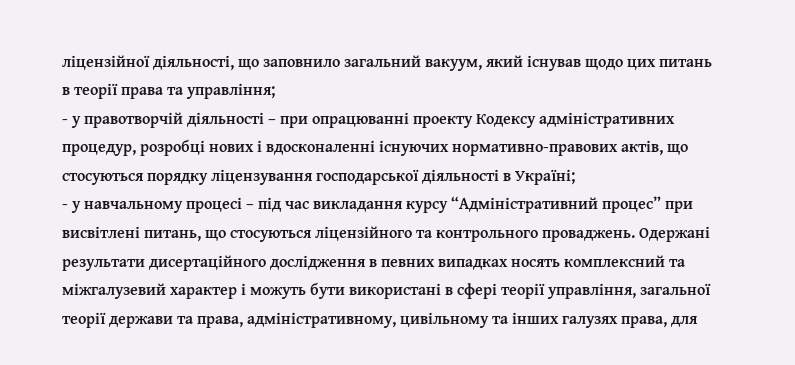ліцензійної діяльності, що заповнило загальний вакуум, який існував щодо цих питань в теорії права та управління;
- у правотворчій діяльності – при опрацюванні проекту Кодексу адміністративних процедур, розробці нових і вдосконаленні існуючих нормативно-правових актів, що стосуються порядку ліцензування господарської діяльності в Україні;
- у навчальному процесі – під час викладання курсу “Адміністративний процес” при висвітлені питань, що стосуються ліцензійного та контрольного проваджень. Одержані результати дисертаційного дослідження в певних випадках носять комплексний та міжгалузевий характер і можуть бути використані в сфері теорії управління, загальної теорії держави та права, адміністративному, цивільному та інших галузях права, для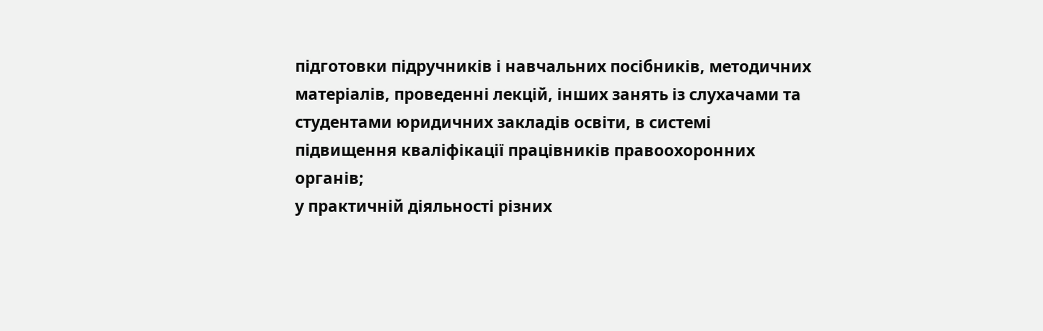підготовки підручників і навчальних посібників, методичних матеріалів, проведенні лекцій, інших занять із слухачами та студентами юридичних закладів освіти, в системі підвищення кваліфікації працівників правоохоронних органів;
у практичній діяльності різних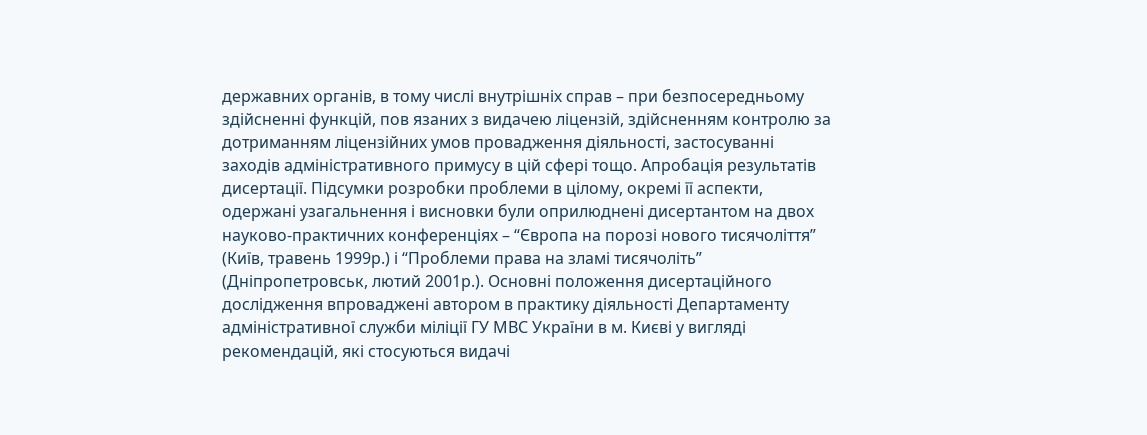державних органів, в тому числі внутрішніх справ – при безпосередньому здійсненні функцій, пов язаних з видачею ліцензій, здійсненням контролю за дотриманням ліцензійних умов провадження діяльності, застосуванні заходів адміністративного примусу в цій сфері тощо. Апробація результатів дисертації. Підсумки розробки проблеми в цілому, окремі її аспекти, одержані узагальнення і висновки були оприлюднені дисертантом на двох науково-практичних конференціях – “Європа на порозі нового тисячоліття” (Київ, травень 1999р.) і “Проблеми права на зламі тисячоліть” (Дніпропетровськ, лютий 2001р.). Основні положення дисертаційного дослідження впроваджені автором в практику діяльності Департаменту адміністративної служби міліції ГУ МВС України в м. Києві у вигляді рекомендацій, які стосуються видачі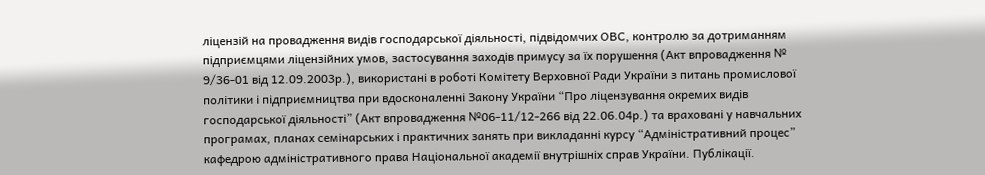ліцензій на провадження видів господарської діяльності, підвідомчих ОВС, контролю за дотриманням підприємцями ліцензійних умов, застосування заходів примусу за їх порушення (Акт впровадження № 9/36-01 від 12.09.2003р.), використані в роботі Комітету Верховної Ради України з питань промислової політики і підприємництва при вдосконаленні Закону України “Про ліцензування окремих видів господарської діяльності” (Акт впровадження №06-11/12-266 від 22.06.04р.) та враховані у навчальних програмах, планах семінарських і практичних занять при викладанні курсу “Адміністративний процес” кафедрою адміністративного права Національної академії внутрішніх справ України. Публікації.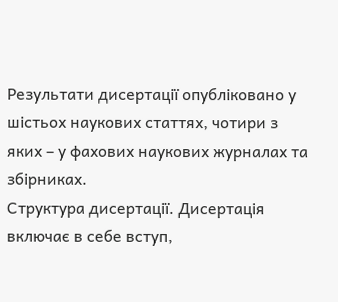Результати дисертації опубліковано у шістьох наукових статтях, чотири з яких – у фахових наукових журналах та збірниках.
Структура дисертації. Дисертація включає в себе вступ,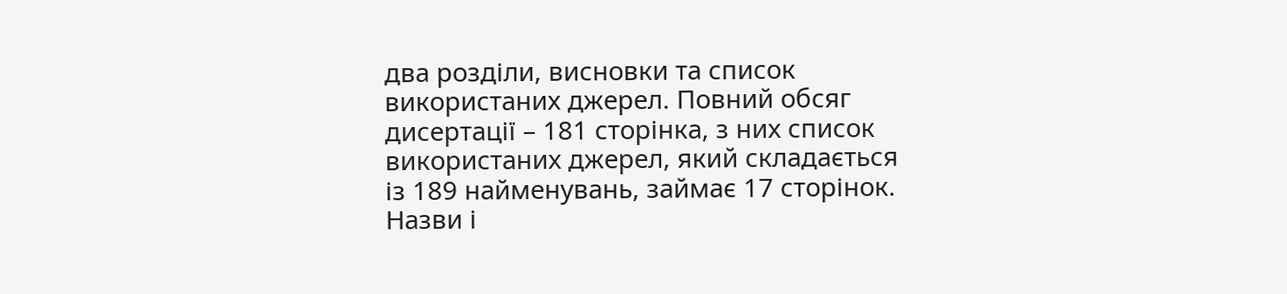два розділи, висновки та список використаних джерел. Повний обсяг дисертації – 181 сторінка, з них список використаних джерел, який складається із 189 найменувань, займає 17 сторінок. Назви і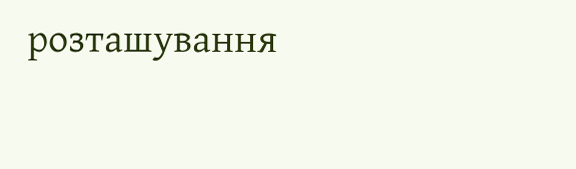розташування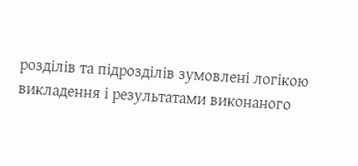розділів та підрозділів зумовлені логікою викладення і результатами виконаного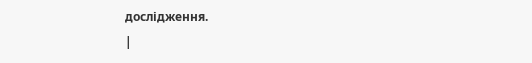дослідження.
|